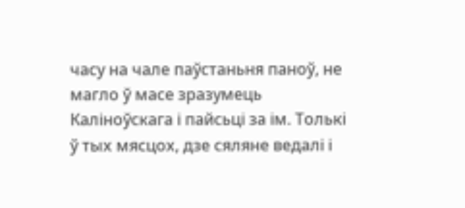часу на чале паўстаньня паноў, не магло ў масе зразумець Каліноўскага і пайсьці за ім. Толькі ў тых мясцох, дзе сяляне ведалі і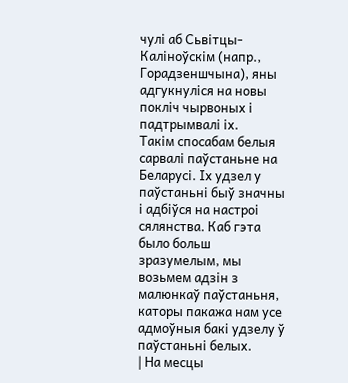чулі аб Сьвітцы-Каліноўскім (напр., Горадзеншчына), яны адгукнуліся на новы покліч чырвоных і падтрымвалі іх.
Такім спосабам белыя сарвалі паўстаньне на Беларусі. Іх удзел у паўстаньні быў значны і адбіўся на настроі сялянства. Каб гэта было больш зразумелым, мы возьмем адзін з малюнкаў паўстаньня, каторы пакажа нам усе адмоўныя бакі удзелу ў паўстаньні белых.
| На месцы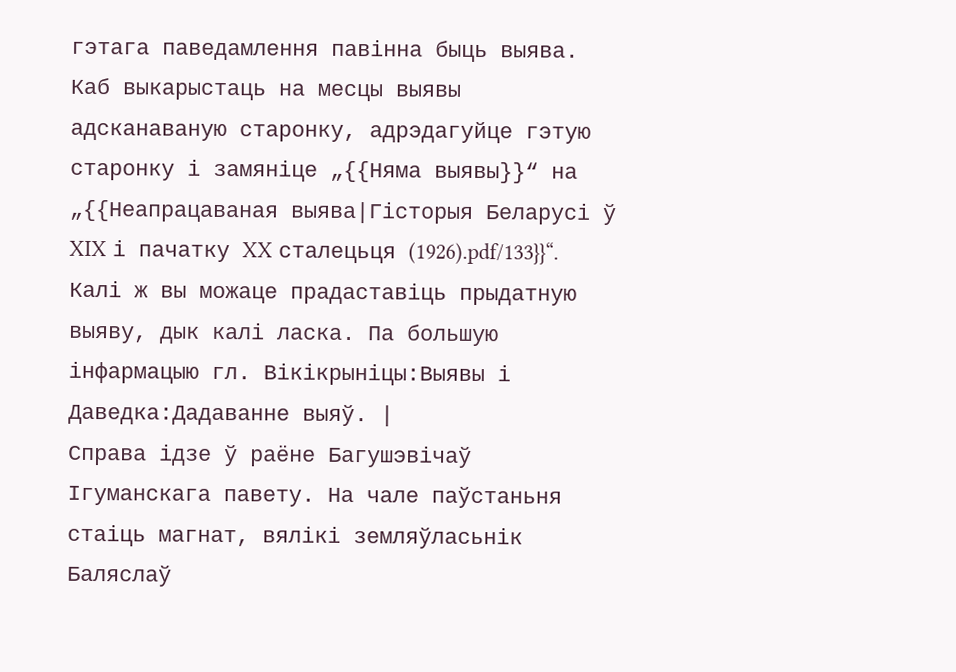гэтага паведамлення павінна быць выява. Каб выкарыстаць на месцы выявы адсканаваную старонку, адрэдагуйце гэтую старонку і замяніце „{{Няма выявы}}“ на „{{Неапрацаваная выява|Гісторыя Беларусі ў XIX і пачатку XX сталецьця (1926).pdf/133}}“. Калі ж вы можаце прадаставіць прыдатную выяву, дык калі ласка. Па большую інфармацыю гл. Вікікрыніцы:Выявы і Даведка:Дадаванне выяў. |
Справа ідзе ў раёне Багушэвічаў Ігуманскага павету. На чале паўстаньня стаіць магнат, вялікі земляўласьнік Баляслаў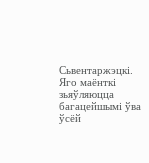Сьвентаржэцкі. Яго маёнткі зьяўляюцца багацейшымі ўва ўсёй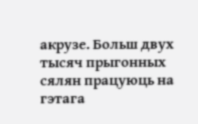акрузе. Больш двух тысяч прыгонных сялян працуюць на гэтага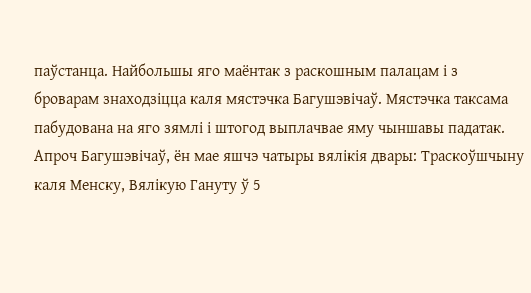паўстанца. Найбольшы яго маёнтак з раскошным палацам і з броварам знаходзіцца каля мястэчка Багушэвічаў. Мястэчка таксама пабудована на яго зямлі і штогод выплачвае яму чыншавы падатак. Апроч Багушэвічаў, ён мае яшчэ чатыры вялікія двары: Траскоўшчыну каля Менску, Вялікую Гануту ў 5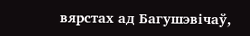вярстах ад Багушэвічаў,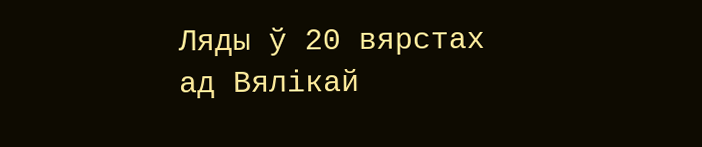Ляды ў 20 вярстах ад Вялікай